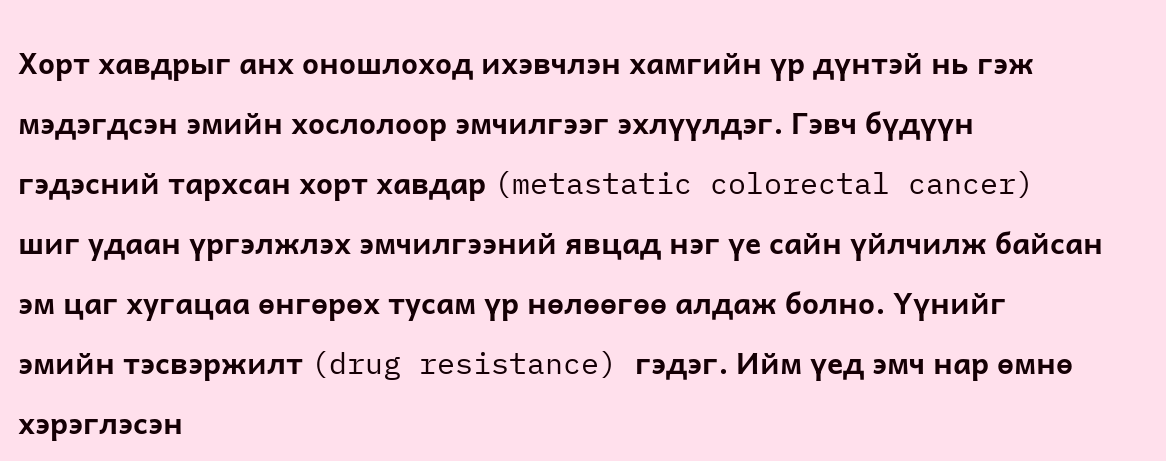Хорт хавдрыг анх оношлоход ихэвчлэн хамгийн үр дүнтэй нь гэж мэдэгдсэн эмийн хослолоор эмчилгээг эхлүүлдэг. Гэвч бүдүүн гэдэсний тархсан хорт хавдар (metastatic colorectal cancer) шиг удаан үргэлжлэх эмчилгээний явцад нэг үе сайн үйлчилж байсан эм цаг хугацаа өнгөрөх тусам үр нөлөөгөө алдаж болно. Үүнийг эмийн тэсвэржилт (drug resistance) гэдэг. Ийм үед эмч нар өмнө хэрэглэсэн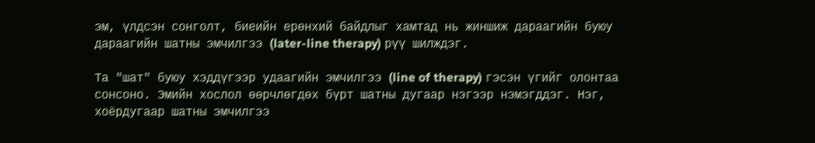эм, үлдсэн сонголт, биеийн ерөнхий байдлыг хамтад нь жиншиж дараагийн буюу дараагийн шатны эмчилгээ (later-line therapy) рүү шилждэг.

Та "шат" буюу хэддүгээр удаагийн эмчилгээ (line of therapy) гэсэн үгийг олонтаа сонсоно. Эмийн хослол өөрчлөгдөх бүрт шатны дугаар нэгээр нэмэгддэг. Нэг, хоёрдугаар шатны эмчилгээ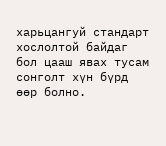харьцангуй стандарт хослолтой байдаг бол цааш явах тусам сонголт хүн бүрд өөр болно.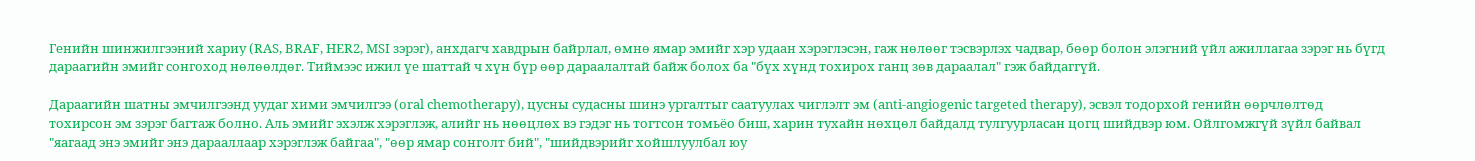Генийн шинжилгээний хариу (RAS, BRAF, HER2, MSI зэрэг), анхдагч хавдрын байрлал, өмнө ямар эмийг хэр удаан хэрэглэсэн, гаж нөлөөг тэсвэрлэх чадвар, бөөр болон элэгний үйл ажиллагаа зэрэг нь бүгд дараагийн эмийг сонгоход нөлөөлдөг. Тиймээс ижил үе шаттай ч хүн бүр өөр дараалалтай байж болох ба "бүх хүнд тохирох ганц зөв дараалал" гэж байдаггүй.

Дараагийн шатны эмчилгээнд уудаг хими эмчилгээ (oral chemotherapy), цусны судасны шинэ ургалтыг саатуулах чиглэлт эм (anti-angiogenic targeted therapy), эсвэл тодорхой генийн өөрчлөлтөд тохирсон эм зэрэг багтаж болно. Аль эмийг эхэлж хэрэглэж, алийг нь нөөцлөх вэ гэдэг нь тогтсон томьёо биш, харин тухайн нөхцөл байдалд тулгуурласан цогц шийдвэр юм. Ойлгомжгүй зүйл байвал "яагаад энэ эмийг энэ дарааллаар хэрэглэж байгаа", "өөр ямар сонголт бий", "шийдвэрийг хойшлуулбал юу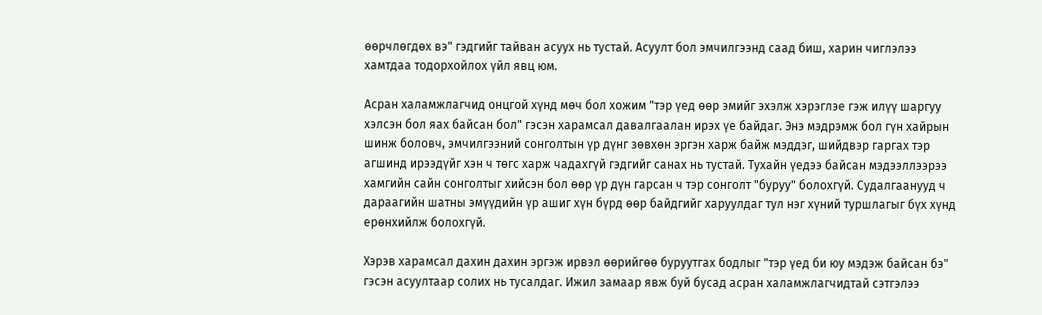өөрчлөгдөх вэ" гэдгийг тайван асуух нь тустай. Асуулт бол эмчилгээнд саад биш, харин чиглэлээ хамтдаа тодорхойлох үйл явц юм.

Асран халамжлагчид онцгой хүнд мөч бол хожим "тэр үед өөр эмийг эхэлж хэрэглэе гэж илүү шаргуу хэлсэн бол яах байсан бол" гэсэн харамсал давалгаалан ирэх үе байдаг. Энэ мэдрэмж бол гүн хайрын шинж боловч, эмчилгээний сонголтын үр дүнг зөвхөн эргэн харж байж мэддэг, шийдвэр гаргах тэр агшинд ирээдүйг хэн ч төгс харж чадахгүй гэдгийг санах нь тустай. Тухайн үедээ байсан мэдээллээрээ хамгийн сайн сонголтыг хийсэн бол өөр үр дүн гарсан ч тэр сонголт "буруу" болохгүй. Судалгаанууд ч дараагийн шатны эмүүдийн үр ашиг хүн бүрд өөр байдгийг харуулдаг тул нэг хүний туршлагыг бүх хүнд ерөнхийлж болохгүй.

Хэрэв харамсал дахин дахин эргэж ирвэл өөрийгөө буруутгах бодлыг "тэр үед би юу мэдэж байсан бэ" гэсэн асуултаар солих нь тусалдаг. Ижил замаар явж буй бусад асран халамжлагчидтай сэтгэлээ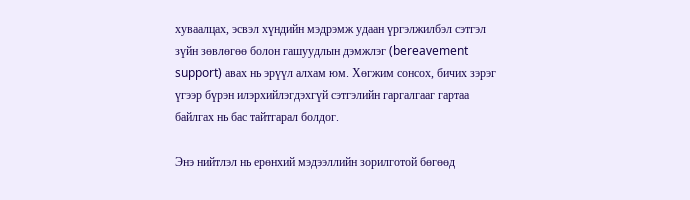хуваалцах, эсвэл хүндийн мэдрэмж удаан үргэлжилбэл сэтгэл зүйн зөвлөгөө болон гашуудлын дэмжлэг (bereavement support) авах нь эрүүл алхам юм. Хөгжим сонсох, бичих зэрэг үгээр бүрэн илэрхийлэгдэхгүй сэтгэлийн гаргалгааг гартаа байлгах нь бас тайтгарал болдог.

Энэ нийтлэл нь ерөнхий мэдээллийн зорилготой бөгөөд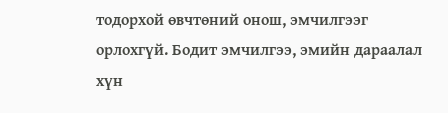тодорхой өвчтөний онош, эмчилгээг орлохгүй. Бодит эмчилгээ, эмийн дараалал хүн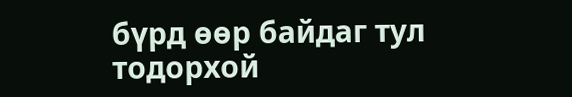бүрд өөр байдаг тул тодорхой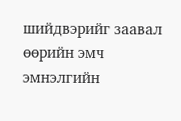шийдвэрийг заавал өөрийн эмч эмнэлгийн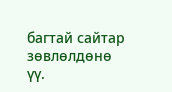багтай сайтар зөвлөлдөнө үү.